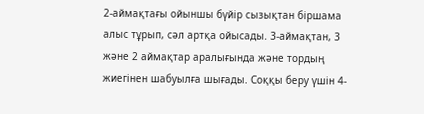2-аймақтағы ойыншы бүйір сызықтан біршама алыс тұрып, сәл артқа ойысады. 3-аймақтан, 3 және 2 аймақтар аралығында және тордың жиегінен шабуылға шығады. Соққы беру үшін 4-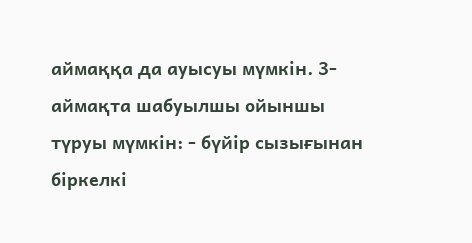аймаққа да ауысуы мүмкін. 3-аймақта шабуылшы ойыншы түруы мүмкін: - бүйір сызығынан біркелкі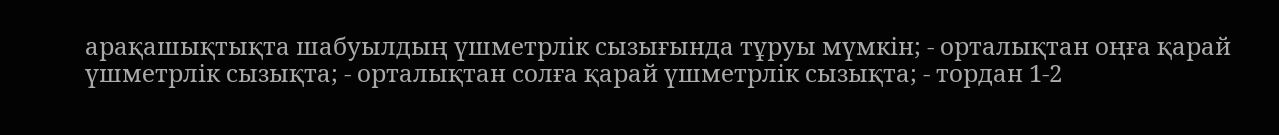арақашықтықта шабуылдың үшметрлік сызығында тұруы мүмкін; - орталықтан оңға қарай үшметрлік сызықта; - орталықтан солға қарай үшметрлік сызықта; - тордан 1-2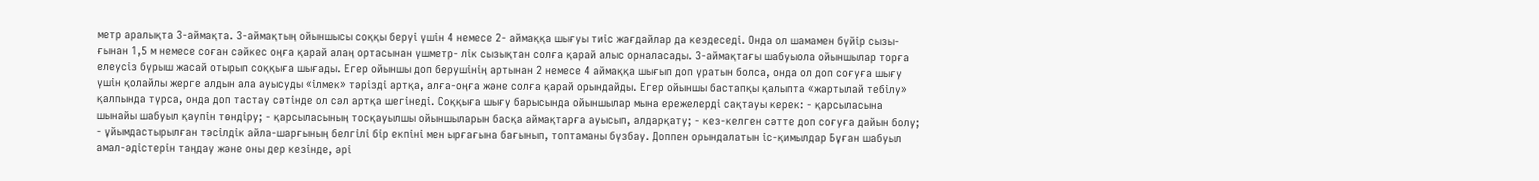метр аралықта 3-аймақта. 3-аймақтың ойыншысы соққы беруі үшін 4 немесе 2- аймаққа шығуы тиіс жағдайлар да кездеседі. Онда ол шамамен бүйір сызы- ғынан 1,5 м немесе соған сәйкес оңға қарай алаң ортасынан үшметр- лік сызықтан солға қарай алыс орналасады. 3-аймақтағы шабуыола ойыншылар торға елеусіз бүрыш жасай отырып соққыға шығады. Егер ойыншы доп берушінің артынан 2 немесе 4 аймаққа шығып доп үратын болса, онда ол доп соғуға шығу үшін қолайлы жерге алдын ала ауысуды «ілмек» тәрізді артқа, алға-оңға және солға қарай орындайды. Егер ойыншы бастапқы қалыпта «жартылай тебілу» қалпында түрса, онда доп тастау сәтінде ол сәл артқа шегінеді. Соққыға шығу барысында ойыншылар мына ережелерді сақтауы керек: - қарсыласына шынайы шабуыл қаупін төндіру; - қарсыласының тосқауылшы ойыншыларын басқа аймақтарға ауысып, алдарқату; - кез-келген сәтте доп соғуға дайын болу; - ұйымдастырылған тәсілдік айла-шарғының белгілі бір екпіні мен ырғағына бағынып, топтаманы бүзбау. Доппен орындалатын іс-қимылдар Бұған шабуыл амал-әдістерін таңдау және оны дер кезінде, әрі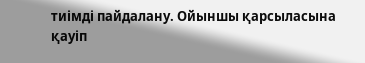тиімді пайдалану. Ойыншы қарсыласына қауіп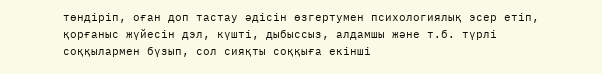төндіріп, оған доп тастау әдісін өзгертумен психологиялық эсер етіп, қорғаныс жүйесін дэл, күшті, дыбыссыз, алдамшы және т.б. түрлі соққылармен бүзып, сол сияқты соққыға екінші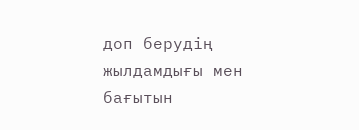доп берудің жылдамдығы мен бағытын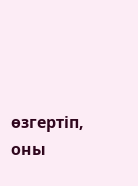өзгертіп, оны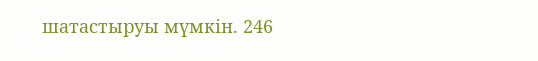шатастыруы мүмкін. 246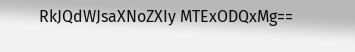RkJQdWJsaXNoZXIy MTExODQxMg==